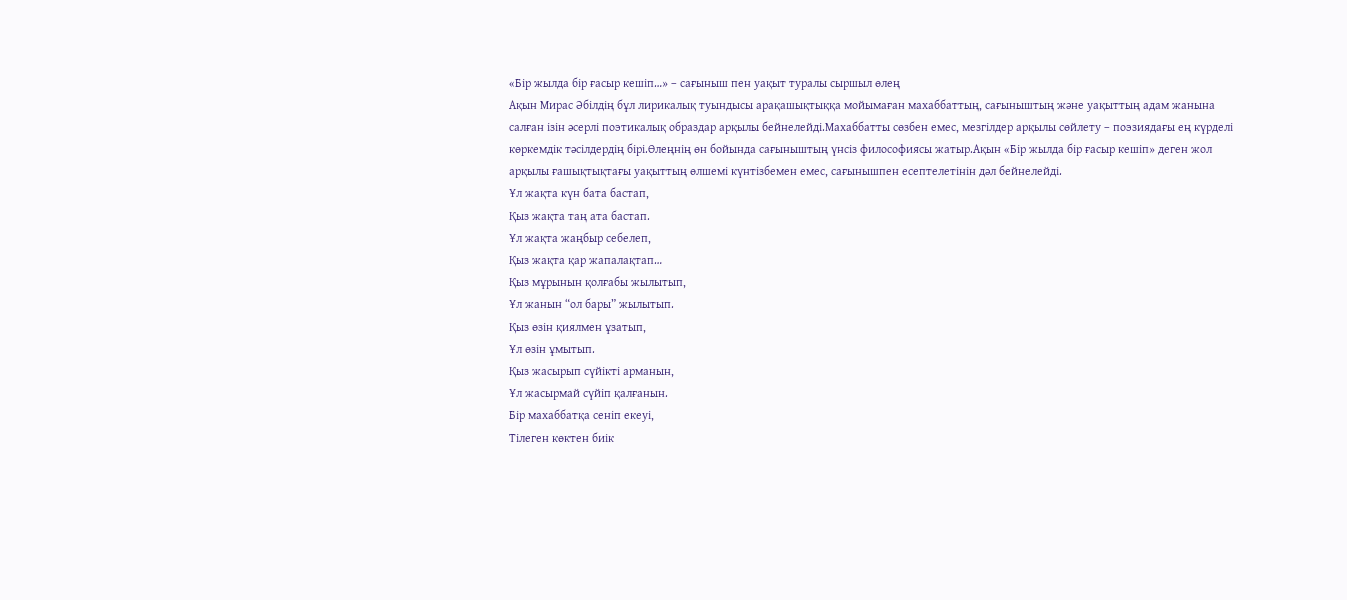«Бір жылда бір ғасыр кешіп…» – сағыныш пен уақыт туралы сыршыл өлең
Ақын Мирас Әбілдің бұл лирикалық туындысы арақашықтыққа мойымаған махаббаттың, сағыныштың және уақыттың адам жанына салған ізін әсерлі поэтикалық образдар арқылы бейнелейді.Махаббатты сөзбен емес, мезгілдер арқылы сөйлету – поэзиядағы ең күрделі көркемдік тәсілдердің бірі.Өлеңнің өн бойында сағыныштың үнсіз философиясы жатыр.Ақын «Бір жылда бір ғасыр кешіп» деген жол арқылы ғашықтықтағы уақыттың өлшемі күнтізбемен емес, сағынышпен есептелетінін дәл бейнелейді.
Ұл жақта күн бата бастап,
Қыз жақта таң ата бастап.
Ұл жақта жаңбыр себелеп,
Қыз жақта қар жапалақтап…
Қыз мұрынын қолғабы жылытып,
Ұл жанын “ол бары” жылытып.
Қыз өзін қиялмен ұзатып,
Ұл өзін ұмытып.
Қыз жасырып сүйікті арманын,
Ұл жасырмай сүйіп қалғанын.
Бір махаббатқа сеніп екеуі,
Тілеген көктен биік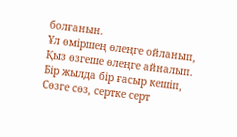болғанын.
Ұл өміршең өлеңге ойланып,
Қыз өзгеше өлеңге айналып.
Бір жылда бір ғасыр кешіп,
Сөзге сөз, сертке серт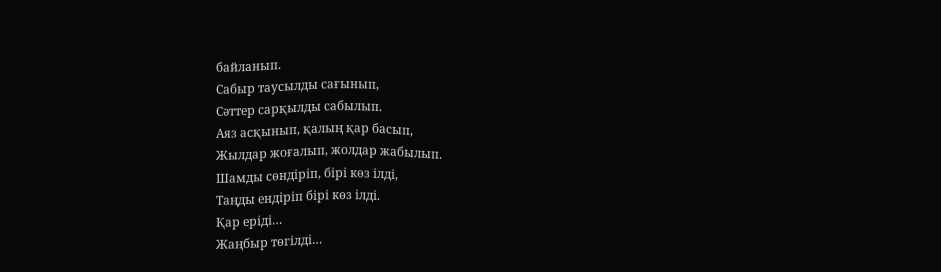байланып.
Сабыр таусылды сағынып,
Сәттер сарқылды сабылып.
Аяз асқынып, қалың қар басып,
Жылдар жоғалып, жолдар жабылып.
Шамды сөндіріп, бірі көз ілді,
Таңды ендіріп бірі көз ілді.
Қар еріді…
Жаңбыр төгілді…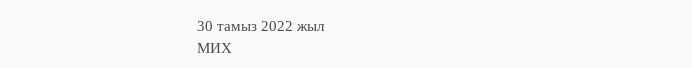30 тамыз 2022 жыл
МИХ